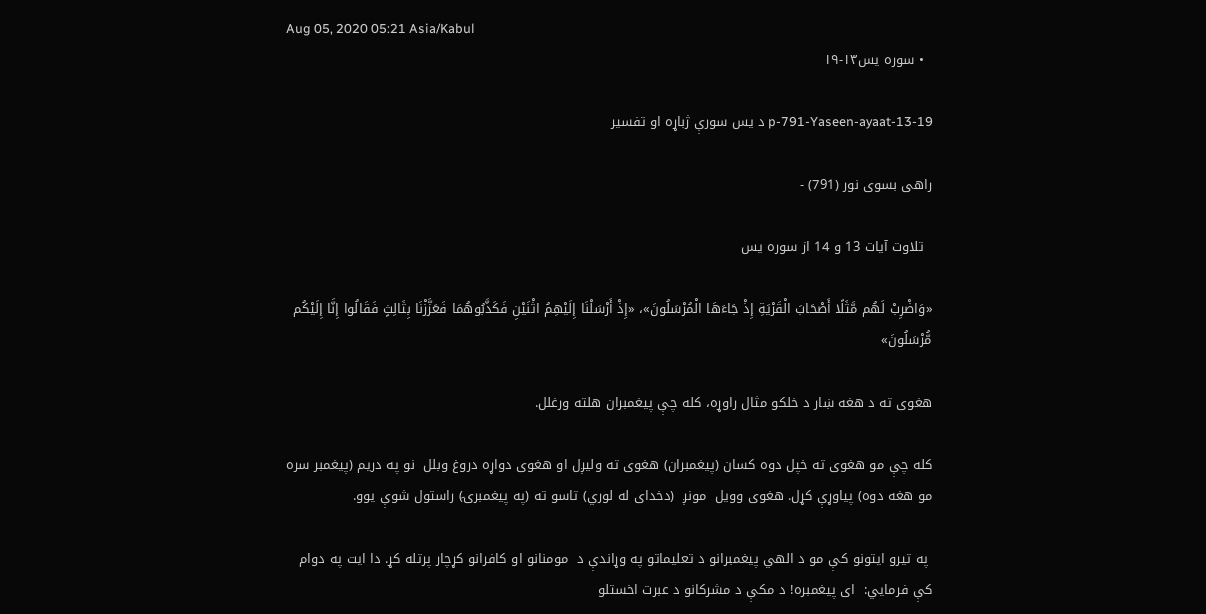Aug 05, 2020 05:21 Asia/Kabul
  • سوره یس۱۳-۱۹

p-791-Yaseen-ayaat-13-19 د یس سورې ژباړه او تفسیر

راهی بسوی نور (791) -

  تلاوت آیات 13 و 14 از سوره یس

«وَاضْرِبْ لَهُم مَّثَلًا أَصْحَابَ الْقَرْیَةِ إِذْ جَاءَهَا الْمُرْسَلُونَ»، «إِذْ أَرْسَلْنَا إِلَیْهِمُ اثْنَیْنِ فَکَذَّبُوهُمَا فَعَزَّزْنَا بِثَالِثٍ فَقَالُوا إِنَّا إِلَیْکُم مُّرْسَلُونَ»

هغوی ته د هغه ښار د خلکو مثال راوړه، کله چې پیغمبران هلته ورغلل.

کله چې مو هغوی ته خپل دوه کسان (پیغمبران) هغوی ته ولیږل او هغوی دواړه دروغ وبلل  نو په دریم (پیغمبر سره مو هغه دوه) پیاوړې کړل. هغوی وویل  مونږ  (دخدای له لوري) تاسو ته (په پیغمبرۍ) راستول شوې یوو.

 په تیرو ایتونو کې مو د الهي پیغمبرانو د تعلیماتو په وړاندې د  مومنانو او کافرانو کړچار پرتله کړ. دا ایت په دوام کې فرمایي:  ای پيغمبره! د مکې د مشرکانو د عبرت اخستلو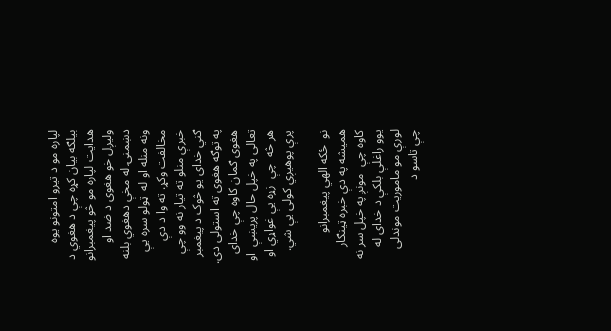لپاره مو د تیرو امتونو یوه بیلګه بیان کړه چې د هغوي د هدایت لپاره مو څو پیغمبرانو ولیږل خو هغوی د ضد او دښمنۍ له مخې دهغوي بلنه ونه منله او له  ټولو سره یې مخالفت وکړ. ته وا د دې خبرې منلو ته تیار نه وو چې ګني خدای یو څوک د پیغمبر په توګه هغوی ته استولی دی. هغوی ګمان کاوه چې خدای تعالی په خپل حال پریښې  او هر څه  چې  زړه یې غواړي او پرې پوهیږي کولی یې شي.

نو  ځکه الهي پیغمبرانو همیشه په دې خبره ټینګار کاوه چې  مونږ په خپل سر نه یوو راغلې بلکې د خدای له لورې مو ماموریت موندلی چې تاسو د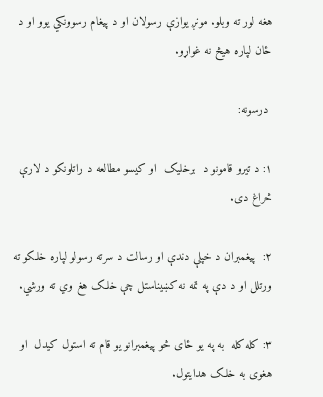هغه لور ته وبلو. مونږ یوازې رسولان او د پیغام رسوونکي یوو او د ځان لپاره هیڅ نه غواړو.

 درسونه:

۱: د تیرو قامونو د  برخلیک  او کیسو مطالعه د راتلونکو د لارې څراغ دی.

۲:  پیغمبران د خپلې دندې او رسالت د سرته رسولو لپاره خلکو ته ورتلل او د دې په تمه نه کښیناستل چې خلک هغ وي ته ورشي.

۳: کله کله  به په یو ځای څو پیغمبرانو یو قام ته استول کیدل  او هغوی به خلک هدایتول.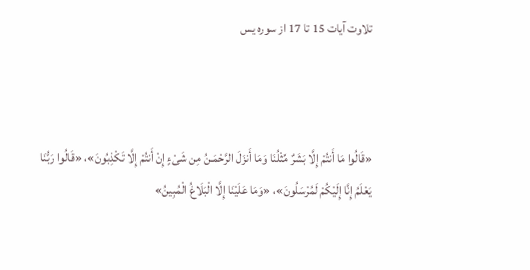تلاوت آیات 15 تا 17 از سوره یس



«قَالُوا مَا أَنتُمْ إِلَّا بَشَرٌ مِّثْلُنَا وَمَا أَنزَلَ الرَّحْمَـنُ مِن شَیْءٍ إِنْ أَنتُمْ إِلَّا تَکْذِبُونَ»، «قَالُوا رَبُّنَا یَعْلَمُ إِنَّا إِلَیْکُمْ لَمُرْسَلُونَ»، «وَمَا عَلَیْنَا إِلَّا الْبَلَاغُ الْمُبِینُ»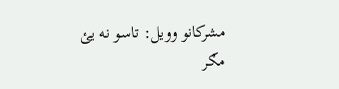مشرکانو وویل: تاسو نه یئ مګر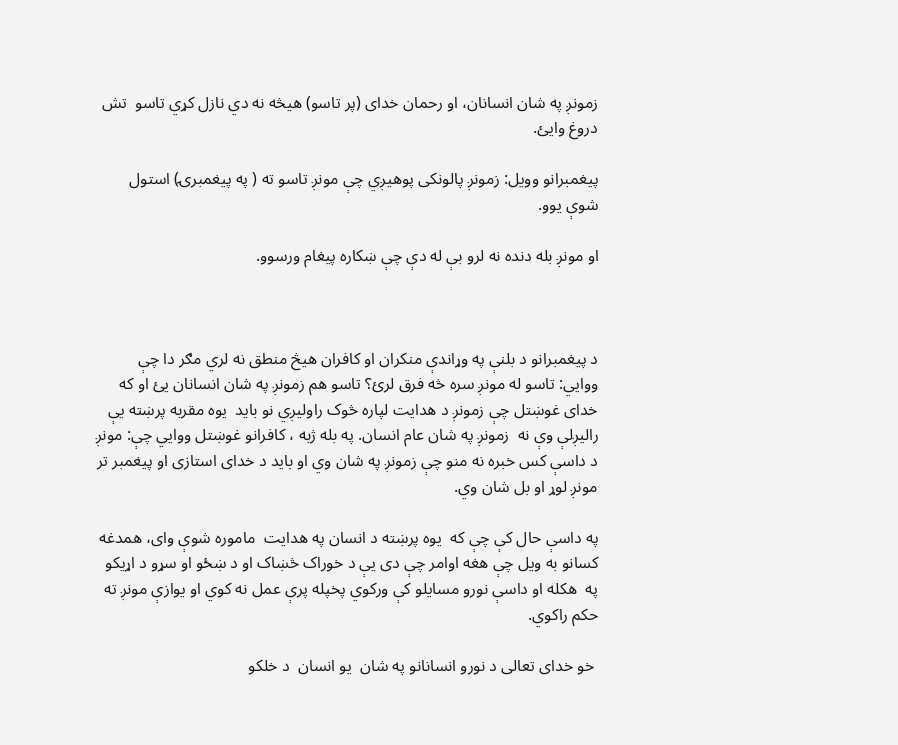زمونږ په شان انسانان، او رحمان خدای (پر تاسو) هیڅه نه دي نازل کړي تاسو  تش دروغ وایئ.

پيغمبرانو وویل: زمونږ پالونکی پوهیږي چې مونږ تاسو ته ( په پیغمبرۍ) استول شوې یوو.

او مونږ بله دنده نه لرو بې له دې چې ښکاره پیغام ورسوو.



د پیغمبرانو د بلنې په وړاندې منکران او کافران هیڅ منطق نه لري مګر دا چې ووایي: تاسو له مونږ سره څه فرق لرئ؟ تاسو هم زمونږ په شان انسانان یئ او که خدای غوښتل چې زمونږ د هدایت لپاره څوک راولیږي نو باید  یوه مقربه پرښته یې رالیږلې وې نه  زمونږ په شان عام انسان. په بله ژبه ، کافرانو غوښتل ووایي چې: مونږ د داسې کس خبره نه منو چې زمونږ په شان وي او باید د خدای استازی او پیغمبر تر مونږ لوړ او بل شان وي.

په داسې حال کې چې که  یوه پرښته د انسان په هدایت  ماموره شوې وای، همدغه کسانو به ویل چې هغه اوامر چې دی یې د خوراک څښاک او د ښځو او سړو د اړیکو په  هکله او داسې نورو مسایلو کې ورکوي پخپله پرې عمل نه کوي او یوازې مونږ ته حکم راکوي.

 خو خدای تعالی د نورو انسانانو په شان  یو انسان  د خلکو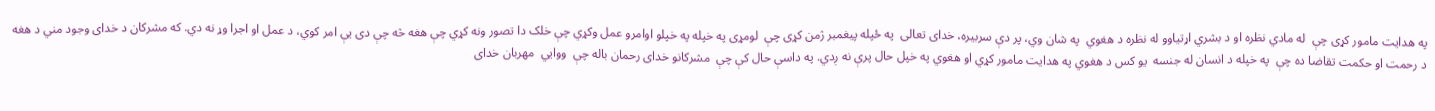په هدایت مامور کړی چې  له مادي نظره او د بشري اړتیاوو له نظره د هغوي  په شان وي، پر دې سربیره، خدای تعالی  په ځپله پیغمبر ژمن کړی چې  لومړی په خپله په خپلو اوامرو عمل وکړي چې خلک دا تصور ونه کړي چې هغه څه چې دی یې امر کوي، د عمل او اجرا وړ نه دي. که مشرکان د خدای وجود مني د هغه د رحمت او حکمت تقاضا ده چې  په خپله د انسان له جنسه  یو کس د هغوي په هدایت مامور کړي او هغوي په خپل حال پرې نه ږدي. په داسې حال کې چې  مشرکانو خدای رحمان باله چې  ووایي  مهربان خدای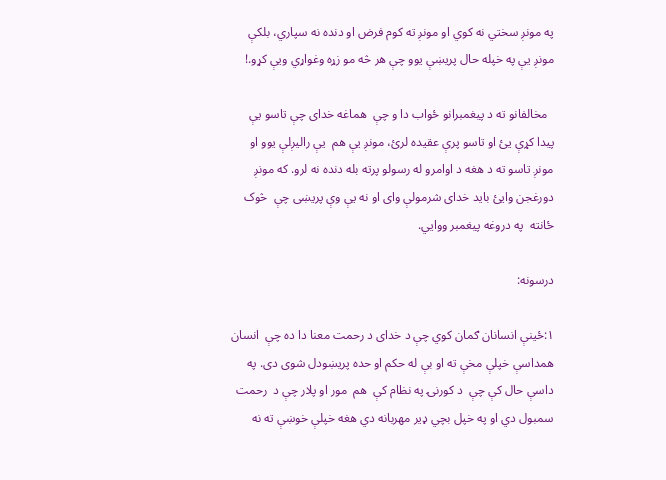په مونږ سختي نه کوي او مونږ ته کوم فرض او دنده نه سپاري، بلکې مونږ یې په خپله حال پریښې یوو چې هر څه مو زړه وغواړي ویې کړو.!

  مخالفانو ته د پیغمبرانو ځواب دا و چې  هماغه خدای چې تاسو یې پیدا کړې یئ او تاسو پرې عقیده لرئ، مونږ یې هم  یې رالیږلې یوو او  مونږ تاسو ته د هغه د اوامرو له رسولو پرته بله دنده نه لرو. که مونږ دورغجن وایئ باید خدای شرمولې وای او نه یې وې پریښی چې  څوک ځانته  په دروغه پیغمبر ووایي.

درسونه:

۱:ځینې انسانان ګمان کوي چې د خدای د رحمت معنا دا ده چې  انسان همداسې خپلې مخې ته او بې له حکم او حده پریښودل شوی دی. په داسې حال کې چې  د کورنۍ په نظام کې  هم  مور او پلار چې د  رحمت سمبول دي او په خپل بچي ډیر مهربانه دي هغه خپلې خوښې ته نه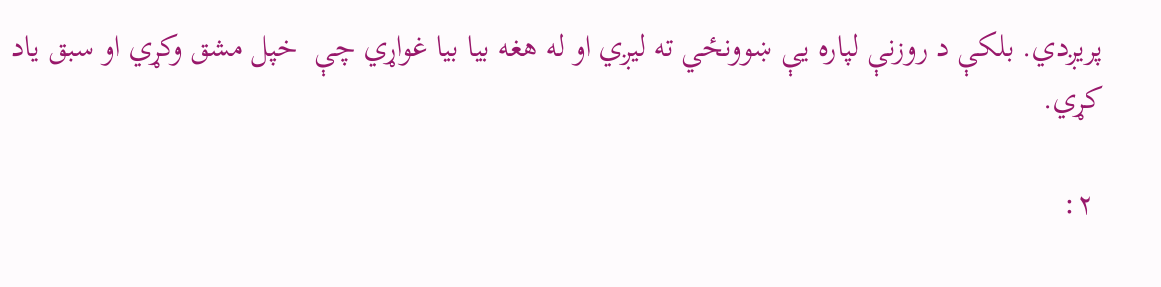پریږدي. بلکې د روزنې لپاره یې ښوونځي ته لیږي او له هغه بیا بیا غواړي چې  خپل مشق وکړي او سبق یاد کړي.

 ۲: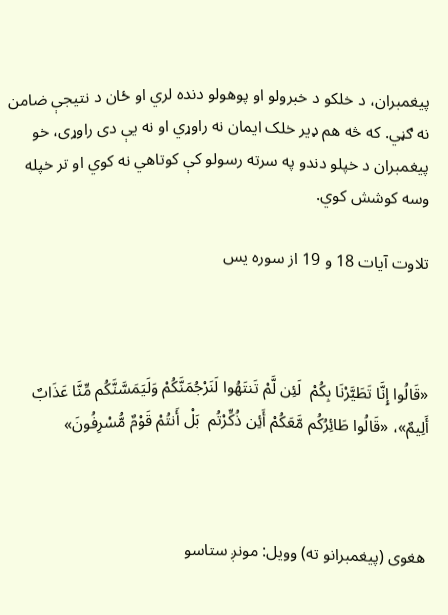پیغمبران، د خلکو د خبرولو او پوهولو دنده لري او ځان د نتیجې ضامن نه ګڼي. که څه هم ډیر خلک ایمان نه راوړي او نه یې دی راوړی، خو پیغمبران د خپلو دندو په سرته رسولو کې کوتاهي نه کوي او تر خپله وسه کوشش کوي.

تلاوت آیات 18 و 19 از سوره یس



«قَالُوا إِنَّا تَطَیَّرْنَا بِکُمْ  لَئِن لَّمْ تَنتَهُوا لَنَرْجُمَنَّکُمْ وَلَیَمَسَّنَّکُم مِّنَّا عَذَابٌ أَلِیمٌ»، «قَالُوا طَائِرُکُم مَّعَکُمْ أَئِن ذُکِّرْتُم  بَلْ أَنتُمْ قَوْمٌ مُّسْرِفُونَ»



 هغوی (پیغمبرانو ته) وویل: مونږ ستاسو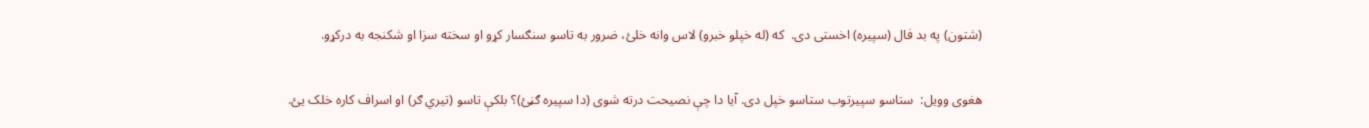(شتون) په بد فال (سپیره) اخستی دی.  که (له خپلو خبرو) لاس وانه خلئ، ضرور به تاسو سنګسار کړو او سخته سزا او شکنجه به درکړو.

هغوی وویل:  ستاسو سپیرتوب ستاسو خپل دی. آیا دا چې نصیحت درته شوی (دا سپیره ګڼئ)؟ بلکې تاسو (تیري ګر) او اسراف کاره خلک یئ.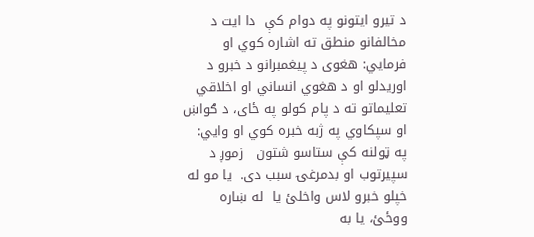د تیرو ایتونو په دوام کې  دا ایت د مخالفانو منطق ته اشاره کوي او فرمایي: هغوی د پیغمبرانو د خبرو د اوریدلو او د هغوي انساني او اخلاقي تعلیماتو ته د پام کولو په ځای، د ګواښ او سپکاوي په ژبه خبره کوي او وایي: په ټولنه کې ستاسو شتون   زموږ د سپیرتوب او بدمرغۍ سبب دی.  یا مو له خپلو خبرو لاس واخلئ یا  له ښاره ووځئ، یا به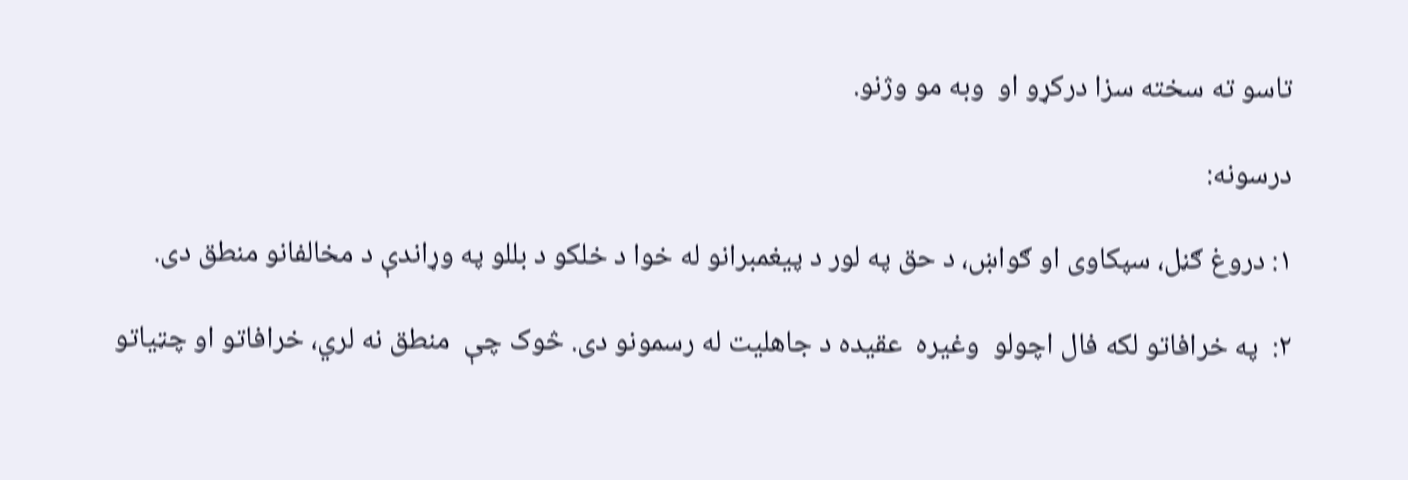تاسو ته سخته سزا درکړو او  وبه مو وژنو.

درسونه:

۱: دروغ ګڼل، سپکاوی او ګواښ، د حق په لور د پیغمبرانو له خوا د خلکو د بللو په وړاندې د مخالفانو منطق دی.

۲:  په خرافاتو لکه فال اچولو  وغیره  عقیده د جاهلیت له رسمونو دی. څوک چې  منطق نه لري، خرافاتو او چټیاتو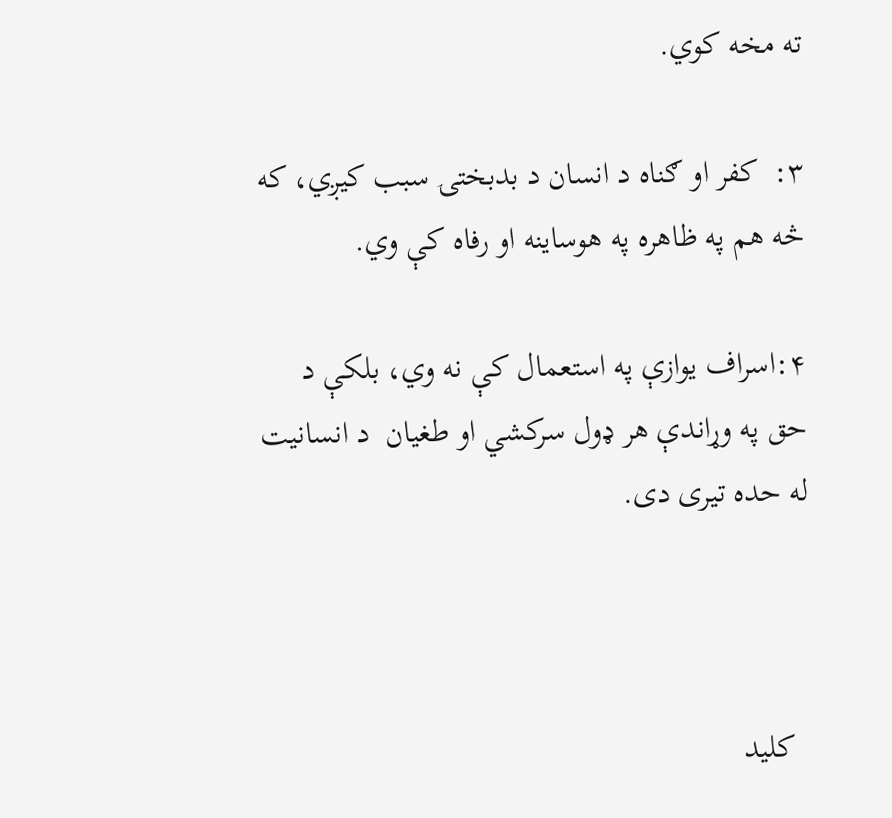ته مخه کوي.

۳:  کفر او ګناه د انسان د بدبختۍ سبب کیږي، که څه هم په ظاهره په هوساینه او رفاه کې وي.

۴:اسراف یوازې په استعمال کې نه وي، بلکې د حق په وړاندې هر ډول سرکشي او طغیان  د انسانیت له حده تیری دی.



  کلید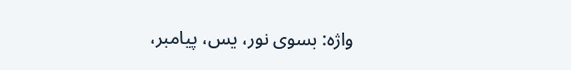واژه: بسوی نور، یس، پیامبر،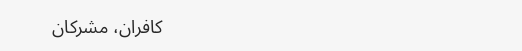کافران، مشرکان